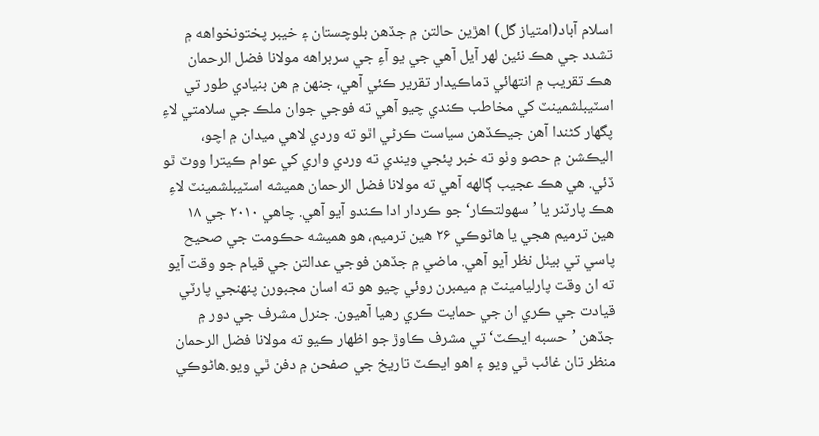اسلام آباد(امتياز گل) اهڙين حالتن ۾ جڏهن بلوچستان ۽ خيبر پختونخواهه ۾ تشدد جي هڪ نئين لهر آيل آهي جي يو آءِ جي سربراهه مولانا فضل الرحمان هڪ تقريب ۾ انتهائي ڌماڪيدار تقرير ڪئي آهي، جنهن ۾ هن بنيادي طور تي اسٽيبلشمينٽ کي مخاطب ڪندي چيو آهي ته فوجي جوان ملڪ جي سلامتي لاءِ پگهار کڻندا آهن جيڪڏهن سياست ڪرڻي اٿو ته وردي لاهي ميدان ۾ اچو، اليڪشن ۾ حصو وٺو ته خبر پئجي ويندي ته وردي واري کي عوام ڪيترا ووٽ ٿو ڏئي. هي هڪ عجيب ڳالهه آهي ته مولانا فضل الرحمان هميشه اسٽيبلشمينٽ لاءِ هڪ پارٽنر يا ’سهولتڪار‘ جو ڪردار ادا ڪندو آيو آهي. چاهي ۲۰۱۰ جي ۱۸ هين ترميم هجي يا هاڻوڪي ۲۶ هين ترميم، هو هميشه حڪومت جي صحيح پاسي تي بيٺل نظر آيو آهي. ماضي ۾ جڏهن فوجي عدالتن جي قيام جو وقت آيو ته ان وقت پارليامينٽ ۾ ميمبرن روئي چيو هو ته اسان مجبورن پنهنجي پارٽي قيادت جي ڪري ان جي حمايت ڪري رهيا آهيون. جنرل مشرف جي دور ۾ جڏهن ’حسبه ايڪٽ‘ تي مشرف ڪاوڙ جو اظهار ڪيو ته مولانا فضل الرحمان منظر تان غائب ٿي ويو ۽ اهو ايڪٽ تاريخ جي صفحن ۾ دفن ٿي ويو.هاڻوڪي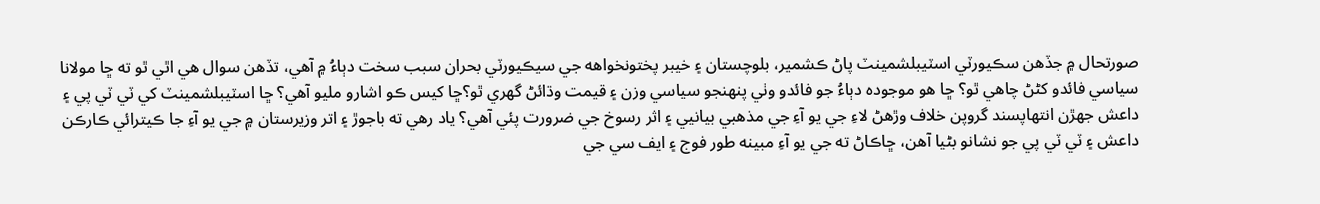صورتحال ۾ جڏهن سڪيورٽي اسٽيبلشمينٽ پاڻ ڪشمير، بلوچستان ۽ خيبر پختونخواهه جي سيڪيورٽي بحران سبب سخت دٻاءُ ۾ آهي، تڏهن سوال هي اٿي ٿو ته ڇا مولانا سياسي فائدو کڻڻ چاهي ٿو؟ ڇا هو موجوده دٻاءُ جو فائدو وٺي پنهنجو سياسي وزن ۽ قيمت وڌائڻ گهري ٿو؟ڇا کيس ڪو اشارو مليو آهي؟ ڇا اسٽيبلشمينٽ کي ٽي ٽي پي ۽ داعش جهڙن انتهاپسند گروپن خلاف وڙهڻ لاءِ جي يو آءِ جي مذهبي بيانيي ۽ اثر رسوخ جي ضرورت پئي آهي؟ ياد رهي ته باجوڙ ۽ اتر وزيرستان ۾ جي يو آءِ جا ڪيترائي ڪارڪن داعش ۽ ٽي ٽي پي جو نشانو بڻيا آهن، ڇاڪاڻ ته جي يو آءِ مبينه طور فوج ۽ ايف سي جي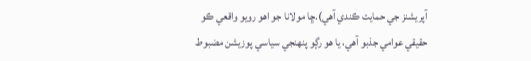آپريشنز جي حمايت ڪندي آهي).ڇا مولانا جو اهو رويو واقعي ڪو حقيقي عوامي جذبو آهي، يا هو رڳو پنهنجي سياسي پوزيشن مضبوط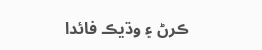ڪرڻ ۽ وڌيڪ فائدا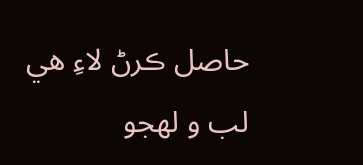حاصل ڪرڻ لاءِ هي لب و لهجو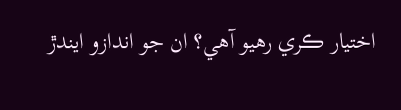اختيار ڪري رهيو آهي؟ ان جو اندازو ايندڙ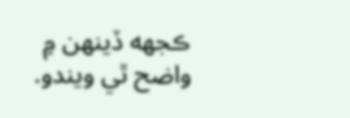ڪجهه ڏينهن ۾ واضح ٿي ويندو.